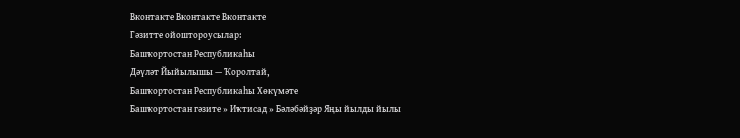Вконтакте Вконтакте Вконтакте
Гәзитте ойоштороусылар:
Башҡортостан Республикаһы
Дәүләт Йыйылышы — Ҡоролтай,
Башҡортостан Республикаһы Хөкүмәте
Башҡортостан гәзите » Иҡтисад » Бәләбәйҙәр Яңы йылды йылы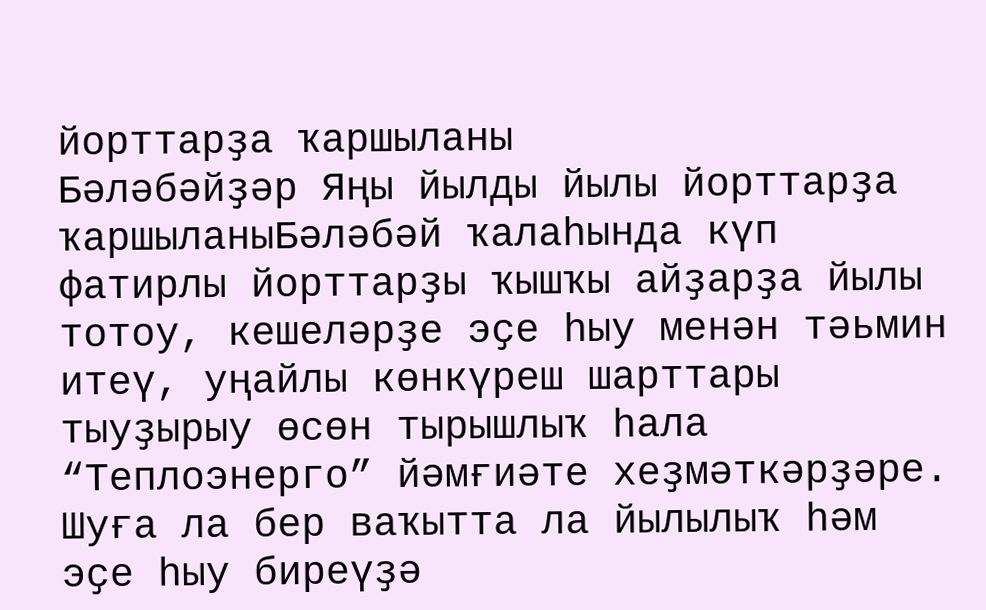йорттарҙа ҡаршыланы
Бәләбәйҙәр Яңы йылды йылы йорттарҙа ҡаршыланыБәләбәй ҡалаһында күп фатирлы йорттарҙы ҡышҡы айҙарҙа йылы тотоу, кешеләрҙе эҫе һыу менән тәьмин итеү, уңайлы көнкүреш шарттары тыуҙырыу өсөн тырышлыҡ һала “Теплоэнерго” йәмғиәте хеҙмәткәрҙәре. Шуға ла бер ваҡытта ла йылылыҡ һәм эҫе һыу биреүҙә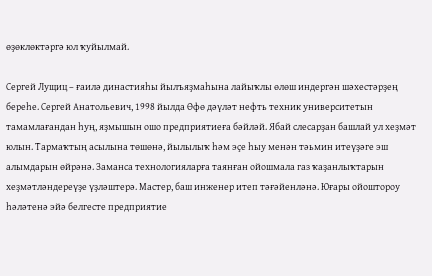өҙөклөктәргә юл ҡуйылмай.

Сергей Лущиц – ғаилә династияһы йылъяҙмаһына лайыҡлы өлөш индергән шәхестәрҙең береһе. Сергей Анатольевич, 1998 йылда Өфө дәүләт нефть техник университетын тамамлағандан һуң, яҙмышын ошо предприятиеға бәйләй. Ябай слесарҙан башлай ул хеҙмәт юлын. Тармаҡтың асылына төшөнә, йылылыҡ һәм эҫе һыу менән тәьмин итеүҙәге эш алымдарын өйрәнә. Заманса технологияларға таянған ойошмала газ ҡаҙанлыҡтарын хеҙмәтләндереүҙе үҙләштерә. Мастер, баш инженер итеп тәғәйенләнә. Юғары ойоштороу һәләтенә эйә белгесте предприятие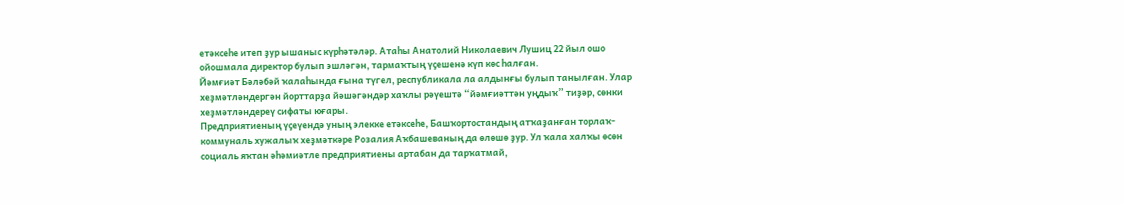етәксеһе итеп ҙур ышаныс күрһәтәләр. Атаһы Анатолий Николаевич Лушиц 22 йыл ошо ойошмала директор булып эшләгән, тармаҡтың үҫешенә күп көс һалған.
Йәмғиәт Бәләбәй ҡалаһында ғына түгел, республикала ла алдынғы булып танылған. Улар хеҙмәтләндергән йорттарҙа йәшәгәндәр хаҡлы рәүештә “йәмғиәттән уңдыҡ” тиҙәр, сөнки хеҙмәтләндереү сифаты юғары.
Предприятиеның үҫеүендә уның элекке етәксеһе, Башҡортостандың атҡаҙанған торлаҡ-коммуналь хужалыҡ хеҙмәткәре Розалия Аҡбашеваның да өлөшө ҙур. Ул ҡала халҡы өсөн социаль яҡтан әһәмиәтле предприятиены артабан да тарҡатмай,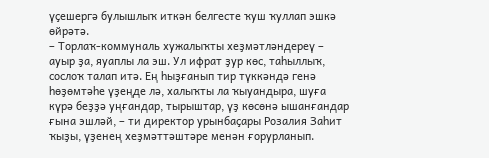үҫешергә булышлыҡ иткән белгесте ҡуш ҡуллап эшкә өйрәтә.
– Торлаҡ-коммуналь хужалыҡты хеҙмәтләндереү – ауыр ҙа, яуаплы ла эш. Ул ифрат ҙур көс, таһыллыҡ, сослоҡ талап итә. Ең һыҙғанып тир түккәндә генә һөҙөмтәһе үҙеңде лә, халыҡты ла ҡыуандыра, шуға күрә беҙҙә уңғандар, тырыштар, үҙ көсөнә ышанғандар ғына эшләй, – ти директор урынбаҫары Розалия Заһит ҡыҙы, үҙенең хеҙмәттәштәре менән ғорурланып.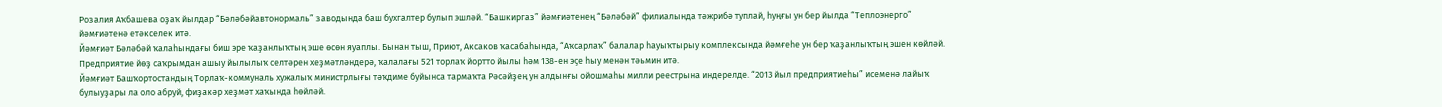Розалия Аҡбашева оҙаҡ йылдар “Бәләбәйавтонормаль” заводында баш бухгалтер булып эшләй. “Башкиргаз” йәмғиәтенең “Бәләбәй” филиалында тәжрибә туплай, һуңғы ун бер йылда “Теплоэнерго” йәмғиәтенә етәкселек итә.
Йәмғиәт Бәләбәй ҡалаһындағы биш эре ҡаҙанлыҡтың эше өсөн яуаплы. Бынан тыш, Приют, Аксаков ҡасабаһында, “Аҡсарлаҡ” балалар һауыҡтырыу комплексында йәмғеһе ун бер ҡаҙанлыҡтың эшен көйләй. Предприятие йөҙ саҡрымдан ашыу йылылыҡ селтәрен хеҙмәтләндерә, ҡалалағы 521 торлаҡ йортто йылы һәм 138-ен эҫе һыу менән тәьмин итә.
Йәмғиәт Башҡортостандың Торлаҡ-коммуналь хужалыҡ министрлығы тәҡдиме буйынса тармаҡта Рәсәйҙең ун алдынғы ойошмаһы милли реестрына индерелде. “2013 йыл предприятиеһы” исеменә лайыҡ булыуҙары ла оло абруй, фиҙакәр хеҙмәт хаҡында һөйләй.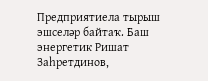Предприятиела тырыш эшселәр байтаҡ. Баш энергетик Ришат Заһретдинов,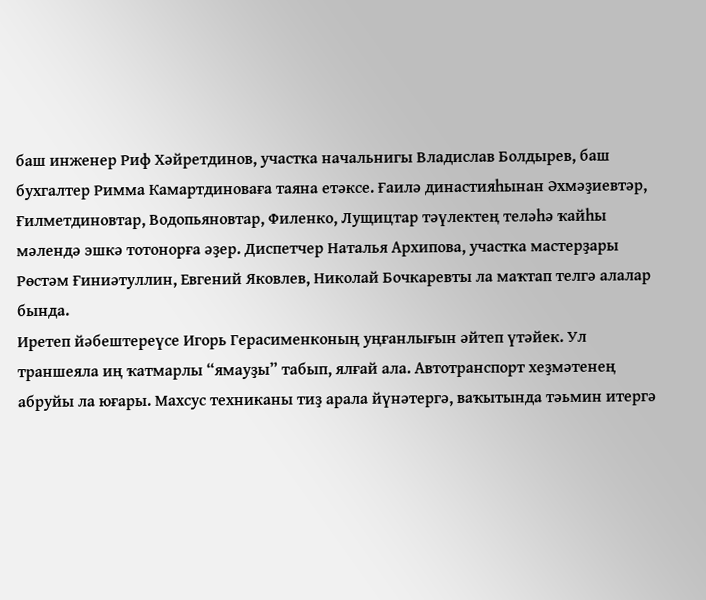баш инженер Риф Хәйретдинов, участка начальнигы Владислав Болдырев, баш бухгалтер Римма Камартдиноваға таяна етәксе. Ғаилә династияһынан Әхмәҙиевтәр, Ғилметдиновтар, Водопьяновтар, Филенко, Лущицтар тәүлектең теләһә ҡайһы мәлендә эшкә тотонорға әҙер. Диспетчер Наталья Архипова, участка мастерҙары Рөстәм Ғиниәтуллин, Евгений Яковлев, Николай Бочкаревты ла маҡтап телгә алалар бында.
Иретеп йәбештереүсе Игорь Герасименконың уңғанлығын әйтеп үтәйек. Ул траншеяла иң ҡатмарлы “ямауҙы” табып, ялғай ала. Автотранспорт хеҙмәтенең абруйы ла юғары. Махсус техниканы тиҙ арала йүнәтергә, ваҡытында тәьмин итергә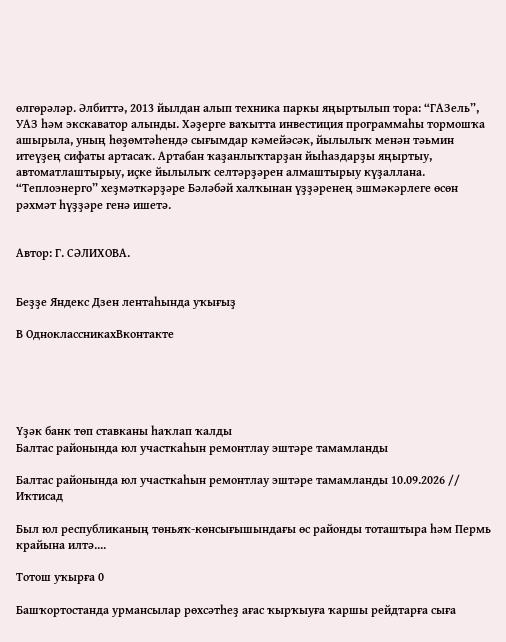өлгөрәләр. Әлбиттә, 2013 йылдан алып техника паркы яңыртылып тора: “ГАЗель”, УАЗ һәм экскаватор алынды. Хәҙерге ваҡытта инвестиция программаһы тормошҡа ашырыла, уның һөҙөмтәһендә сығымдар кәмейәсәк, йылылыҡ менән тәьмин итеүҙең сифаты артасаҡ. Артабан ҡаҙанлыҡтарҙан йыһаздарҙы яңыртыу, автоматлаштырыу, иҫке йылылыҡ селтәрҙәрен алмаштырыу күҙаллана.
“Теплоэнерго” хеҙмәткәрҙәре Бәләбәй халҡынан үҙҙәренең эшмәкәрлеге өсөн рәхмәт һүҙҙәре генә ишетә.


Автор: Г. СӘЛИХОВА.


Беҙҙе Яндекс Дзен лентаһында уҡығыҙ

В ОдноклассникахВконтакте





Үҙәк банк төп ставканы һаҡлап ҡалды
Балтас районында юл участкаһын ремонтлау эштәре тамамланды

Балтас районында юл участкаһын ремонтлау эштәре тамамланды 10.09.2026 // Иҡтисад

Был юл республиканың төньяҡ-көнсығышындағы өс районды тоташтыра һәм Пермь крайына илтә....

Тотош уҡырға 0

Башҡортостанда урмансылар рөхсәтһеҙ ағас ҡырҡыуға ҡаршы рейдтарға сыға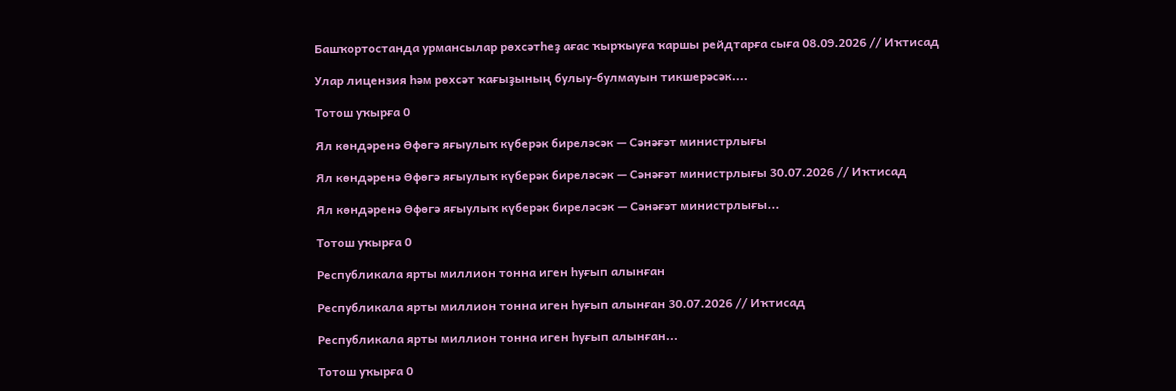Башҡортостанда урмансылар рөхсәтһеҙ ағас ҡырҡыуға ҡаршы рейдтарға сыға 08.09.2026 // Иҡтисад

Улар лицензия һәм рөхсәт ҡағыҙының булыу-булмауын тикшерәсәк....

Тотош уҡырға 0

Ял көндәренә Өфөгә яғыулыҡ күберәк биреләсәк — Сәнәғәт министрлығы

Ял көндәренә Өфөгә яғыулыҡ күберәк биреләсәк — Сәнәғәт министрлығы 30.07.2026 // Иҡтисад

Ял көндәренә Өфөгә яғыулыҡ күберәк биреләсәк — Сәнәғәт министрлығы...

Тотош уҡырға 0

Республикала ярты миллион тонна иген һуғып алынған

Республикала ярты миллион тонна иген һуғып алынған 30.07.2026 // Иҡтисад

Республикала ярты миллион тонна иген һуғып алынған...

Тотош уҡырға 0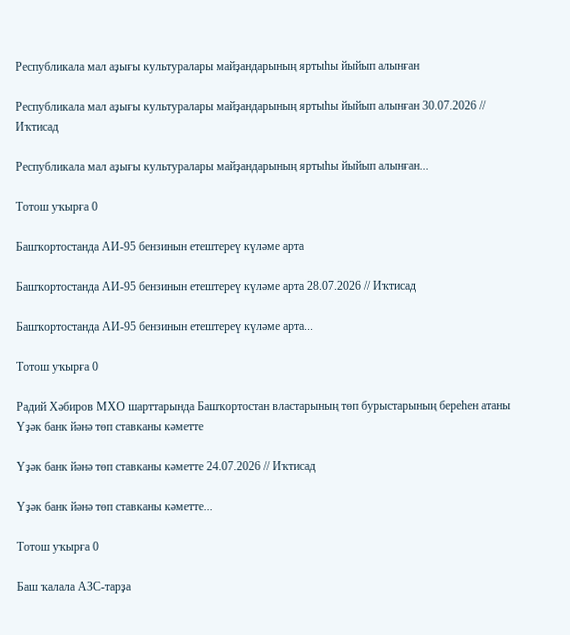Республикала мал аҙығы культуралары майҙандарының яртыһы йыйып алынған

Республикала мал аҙығы культуралары майҙандарының яртыһы йыйып алынған 30.07.2026 // Иҡтисад

Республикала мал аҙығы культуралары майҙандарының яртыһы йыйып алынған...

Тотош уҡырға 0

Башҡортостанда АИ-95 бензинын етештереү күләме арта

Башҡортостанда АИ-95 бензинын етештереү күләме арта 28.07.2026 // Иҡтисад

Башҡортостанда АИ-95 бензинын етештереү күләме арта...

Тотош уҡырға 0

Радий Хәбиров МХО шарттарында Башҡортостан властарының төп бурыстарының береһен атаны
Үҙәк банк йәнә төп ставканы кәметте

Үҙәк банк йәнә төп ставканы кәметте 24.07.2026 // Иҡтисад

Үҙәк банк йәнә төп ставканы кәметте...

Тотош уҡырға 0

Баш ҡалала АЗС-тарҙа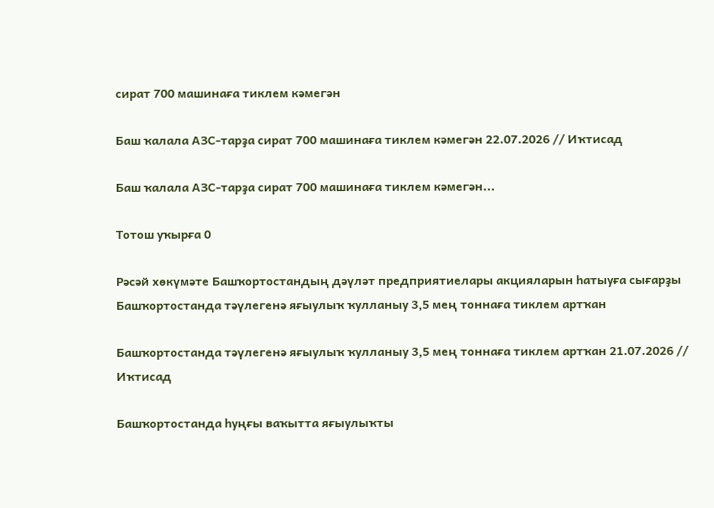сират 700 машинаға тиклем кәмегән

Баш ҡалала АЗС-тарҙа сират 700 машинаға тиклем кәмегән 22.07.2026 // Иҡтисад

Баш ҡалала АЗС-тарҙа сират 700 машинаға тиклем кәмегән...

Тотош уҡырға 0

Рәсәй хөкүмәте Башҡортостандың дәүләт предприятиелары акцияларын һатыуға сығарҙы
Башҡортостанда тәүлегенә яғыулыҡ ҡулланыу 3,5 мең тоннаға тиклем артҡан

Башҡортостанда тәүлегенә яғыулыҡ ҡулланыу 3,5 мең тоннаға тиклем артҡан 21.07.2026 // Иҡтисад

Башҡортостанда һуңғы ваҡытта яғыулыҡты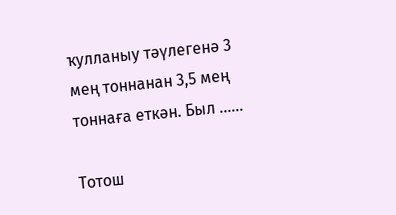ҡулланыу тәүлегенә 3 мең тоннанан 3,5 мең тоннаға еткән. Был ......

Тотош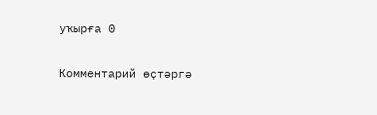уҡырға 0


Комментарий өҫтәргә